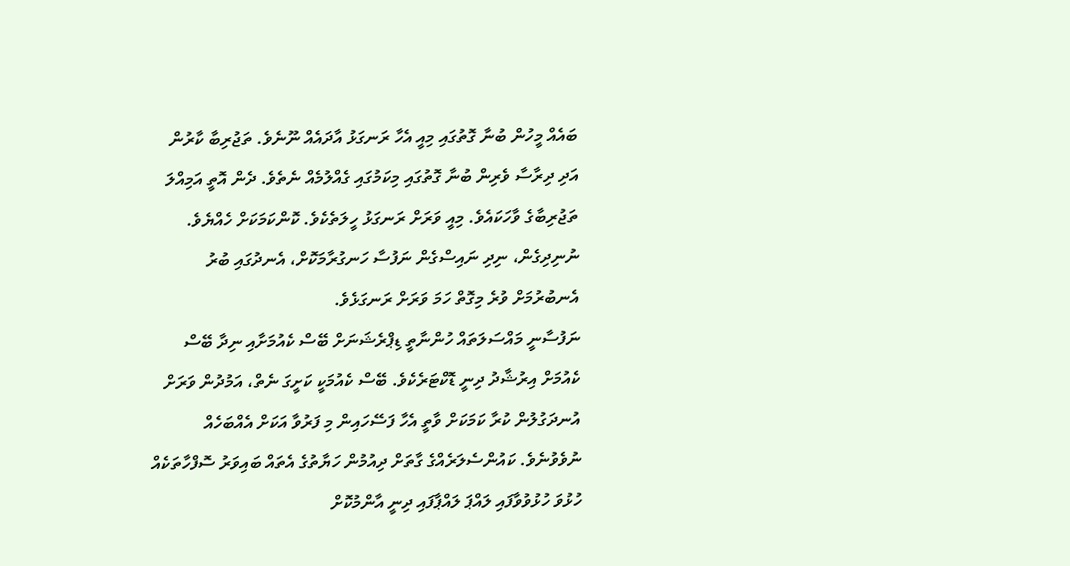ބައެއް މީހުން ބުނާ ގޮތުގައި މިއީ އެހާ ރަނގަޅު އާދައެއް ނޫނެވެ. ތަޖުރިބާ ކާރުން އަދި ދިރާސާ ވެރިން ބުނާ ގޮތުގައި މިކަމުގައި ގެއްލުމެއް ނެތެވެ. ދެން އޮތީ އަމިއްލަ ތަޖުރިބާގެ ވާހަކައެވެ. މިއީ ވަރަށް ރަނގަޅު ހީލަތެކެވެ. ކޮންކަމަކަށް ހެއްޔެވެ. ނުނިދިގެން، ނިދި ނައިސްގެން ނަފުސާ ހަނގުރާމަކޮށް، އެނދުގައި ބުރު އެނބުރުމަށް ވުރެ މިގޮތް ހަމަ ވަރަށް ރަނގަޅެވެ.
ނަފުސާނީ މައްސަލަތައް ހުންނާތީ ޑިޕްރެޝަނަށް ބޭސް ކެއުމަށާއި ނިދާ ބޭސް ކެއުމަށް އިރުޝާދު ދިނީ ޑޮކްޓަރެކެވެ. ބޭސް ކެއުމަކީ ކަށީގަ ނެތް، އަމުދުން ވަރަށް އުނދަގުލުން ކުރާ ކަމަކަށް ވާތީ އެހާ ފަސޭހައިން މި ފަރުވާ އަކަށް އެއްބަހެއް ނުވެވުނެވެ. ކައުންސެލަރެއްގެ ގާތަށް ދިއުމުން ހަޔާތުގެ އެތައް ބައިވަރު ސޮފްހާތަކެއް ހުޅުވަ ހުޅުވުވާފައި ލައްޕަ ލައްޕާފައި ދިނީ އާންމުކޮށް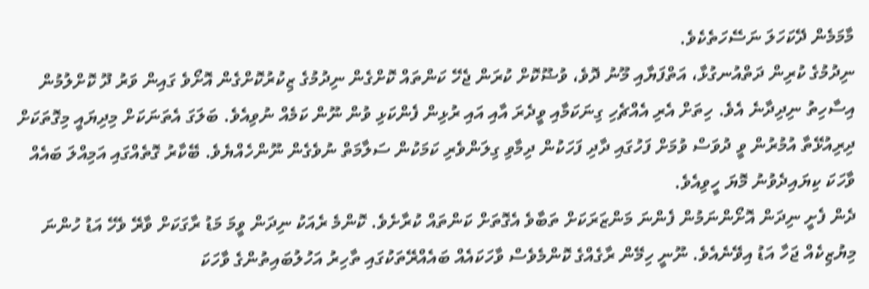މާމަމެން ދޭކަހަލަ ނަސޭހަތެކެވެ.
ނިދުމުގެ ކުރިން ދަތްއުނގުޅާ، އަތްފަޔާއި މޫނު ދޮވެ، ވުޟޫކޮށް ކުރަން ޖެހޭ ކަންތައް ކޮށްގެން ނިދުމުގެ ޒިކުރުކޮށްގެން އޮށޯވެ ގައިން ވަރު ދޫ ކޮށްލުމުން އިސާހިތު ނިދިދާނެ އެވެ. ހިތަށް އެރި އެއްޗެހި ގިނަކަމާއި ވީދެރަ އާއި އައި ރުޅިން ފެންކަޅި ވުން ނޫން ކަމެއް ނުވިއެވެ. ބަލަގަ އެތަނަކަށް މިދިޔައީ މިގޮތަކަށް ދިރިއުޅޭތާ އުމުރުން ވީ ދުވަސް ވުމަށް ފަހުގައި ދާދި ފަހަކުން ދިމާވި ގިލަންވެރި ކަމަކުން ސަލާމަތް ނުވެގެން ނޫންހެއްޔެވެ. ބޭކާރު ގޮތެއްގައި އަމިއްލަ ބައެއް ވާހަކަ ކިޔައިދެވުނު މޮޔަ ހީވިއެވެ.
ދެން ފެށީ ނިދަން އޮށޯންނަމުން ފެންނަ މަންޒަރަކަށް ތަބާވެ އެގޮތަށް ކަންތައް ކުރާށެވެ. ކޮންމެ ރެއަކު ނިދަން ވީމަ މަޑު ރާގަކަށް ވާރޭ ވެހޭ އަޑު ހުންނަ މިޔުޒިކެއް ޖަހާ އަޑު އިވޭނެއެވެ. ނޫނީ ހިމޭން ރާގެއްގެ ކޮންމެވެސް ވާހަކައެއް ބައެއްރޭތަކުގައި ތާހިރު އަހުލުބައިތުންގެ ވާހަކަ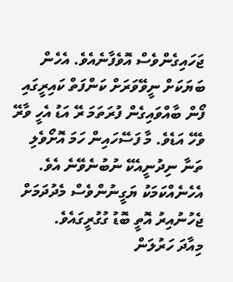ޖަހައިގެންވެސް އޮވެފާނެއެވެ. އެހެން ބަޔަކަށް ނީވޭވަރަށް ކަންފަތް ކައިރީގައި ފޯން ބާއްވައިގެން ފުރަތަމަ ރޭ އަޑު އެހީ ވާރޭ ވެހޭ އަޑެވެ. މާ ފަސޭހައިން ހަމަ އޮށޯވެލި ތަނާ ނިދުނީއެކޭ ނުބުނެވޭނެ އެވެ. އެހެނެއްކަމަކު ޔަގީނުންވެސް މެދުދަމަށް ޖެހުނުއިރު އޮތީ ބޮޑު ގުގުރީގައެވެ.
މިއާދަ ހަރުލަން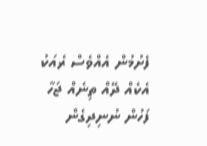ފެށުމުން އެއްވެސް ރެއަކު އެކެއް ދޭއް ތިނެއް ޖަހާ ފަހުން ނުނިދިގެން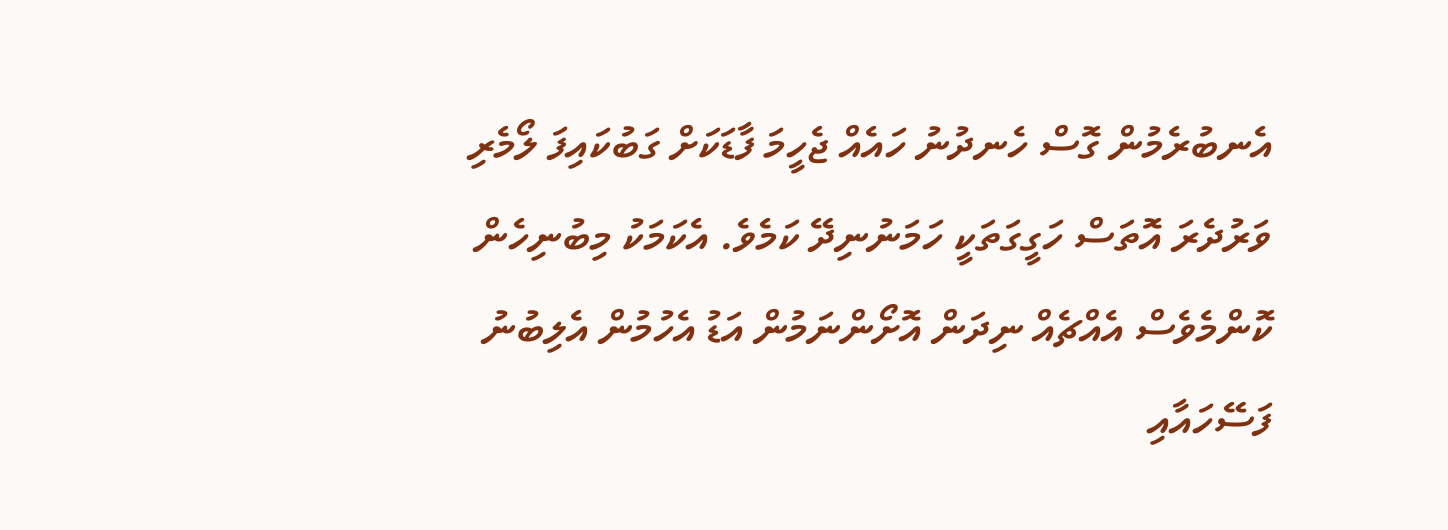އެނބުރެމުން ގޮސް ހެނދުނު ހައެއް ޖެހީމަ ފާޑަކަށް ގަބުކައިފަ ލޯމެރި ވަރުދެރަ އޮތަސް ހަގީގަތަކީ ހަމަނުނިދޭ ކަމެވެ. އެކަމަކު މިބުނިހެން ކޮންމެވެސް އެއްޗެއް ނިދަން އޮށޯންނަމުން އަޑު އެހުމުން އެލިބުނު ފަސޭހައާއި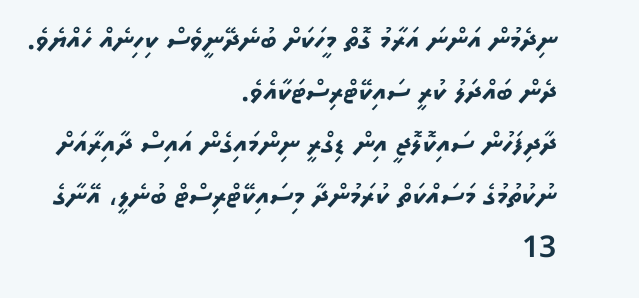ނިދެމުން އަންނަ އަރާމު ގޮތް މީހަކަށް ބުނެދޭނީވެސް ކިހިނެއް ހެއްޔެވެ. ދެން ބައްދަލު ކުރީ ސައިކޭޓްރިސްޓަކާއެވެ.
ދާދިފަހުން ސައިކޮލޮޖީ އިން ޑިގްރީ ނިންމައިގެން އައިސް ދާއިރާއަށް ނުކުތުމުގެ މަސައްކަތް ކުރަމުންދާ މިސައިކޭޓްރިސްޓް ބުނެލީ، އޭނާގެ 13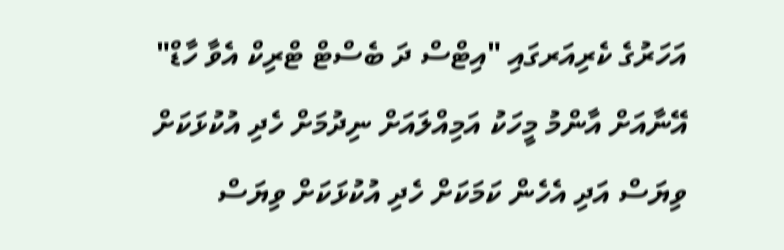އަހަރުގެ ކެރިއަރގައި "އިޓްސް ދަ ބެސްޓް ޓްރިކް އެވާ ހާޑް" އޭނާއަށް އާންމު މީހަކު އަމިއްލައަށް ނިދުމަށް ހެދި އުކުޅަކަށް ވިޔަސް އަދި އެހެން ކަމަކަށް ހެދި އުކުޅަކަށް ވިޔަސް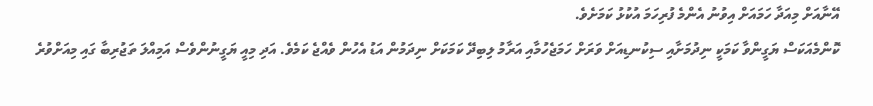އޭނާއަށް މިއަދާ ހަމައަށް އިވުނު އެންމެ ފުރިހަމަ އުކުޅު ކަމަށެވެ.
ކޮންމެއަކަސް ޔަގީންވާ ކަމަކީ ނިދުމަށާއި ސިކުނޑިއަށް ވަރަށް ހަމަޖެހުމާއި އަރާމު ލިބިދޭ ކަމަކަށް ނިދަމުން އަޑު އެހުން ވެއްޖެ ކަމެވެ. އަދި މިއީ ޔަގީނުންވެސް އަމިއްލަ ތަޖުރިބާ ގައި މިއަށްވުރެ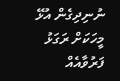ނުނިދިގެން އުޅޭ މީހަކަށް ރަގަޅު ފަރުވާއެއް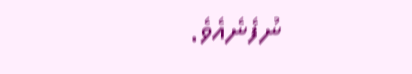ނުފެނެއެވެ.